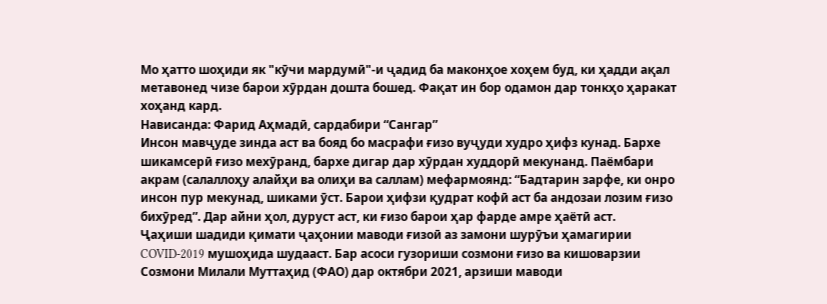Мо ҳатто шоҳиди як "кӯчи мардумӣ"-и ҷадид ба маконҳое хоҳем буд, ки ҳадди ақал метавонед чизе барои хӯрдан дошта бошед. Фақат ин бор одамон дар тонкҳо ҳаракат хоҳанд кард.
Нависанда: Фарид Аҳмадӣ, сардабири “Сангар”
Инсон мавҷуде зинда аст ва бояд бо масрафи ғизо вуҷуди худро ҳифз кунад. Бархе шикамсерӣ ғизо мехӯранд, бархе дигар дар хӯрдан худдорӣ мекунанд. Паёмбари акрам (салаллоҳу алайҳи ва олиҳи ва саллам) мефармоянд: “Бадтарин зарфе, ки онро инсон пур мекунад, шиками ӯст. Барои ҳифзи қудрат кофӣ аст ба андозаи лозим ғизо бихӯред”. Дар айни ҳол, дуруст аст, ки ғизо барои ҳар фарде амре ҳаётӣ аст.
Ҷаҳиши шадиди қимати ҷаҳонии маводи ғизоӣ аз замони шурӯъи ҳамагирии COVID-2019 мушоҳида шудааст. Бар асоси гузориши созмони ғизо ва кишоварзии Созмони Милали Муттаҳид (ФАО) дар октябри 2021, арзиши маводи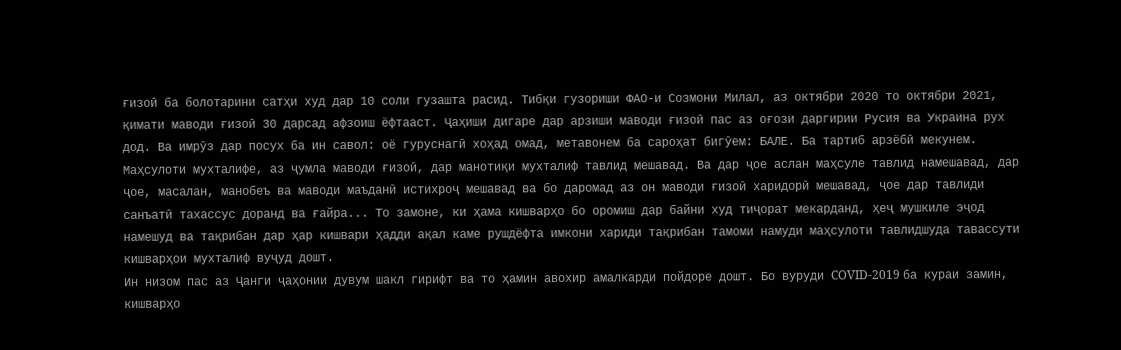ғизоӣ ба болотарини сатҳи худ дар 10 соли гузашта расид. Тибқи гузориши ФАО-и Созмони Милал, аз октябри 2020 то октябри 2021, қимати маводи ғизоӣ 30 дарсад афзоиш ёфтааст. Ҷаҳиши дигаре дар арзиши маводи ғизоӣ пас аз оғози даргирии Русия ва Украина рух дод. Ва имрӯз дар посух ба ин савол: оё гуруснагӣ хоҳад омад, метавонем ба сароҳат бигӯем: БАЛЕ. Ба тартиб арзёбӣ мекунем.
Маҳсулоти мухталифе, аз ҷумла маводи ғизоӣ, дар манотиқи мухталиф тавлид мешавад. Ва дар ҷое аслан маҳсуле тавлид намешавад, дар ҷое, масалан, манобеъ ва маводи маъданӣ истихроҷ мешавад ва бо даромад аз он маводи ғизоӣ харидорӣ мешавад, ҷое дар тавлиди санъатӣ тахассус доранд ва ғайра... То замоне, ки ҳама кишварҳо бо оромиш дар байни худ тиҷорат мекарданд, ҳеҷ мушкиле эҷод намешуд ва тақрибан дар ҳар кишвари ҳадди ақал каме рушдёфта имкони хариди тақрибан тамоми намуди маҳсулоти тавлидшуда тавассути кишварҳои мухталиф вуҷуд дошт.
Ин низом пас аз Ҷанги ҷаҳонии дувум шакл гирифт ва то ҳамин авохир амалкарди пойдоре дошт. Бо вуруди COVID-2019 ба кураи замин, кишварҳо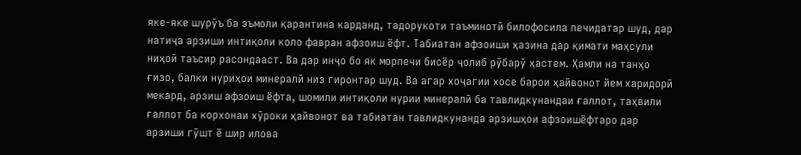яке-яке шурӯъ ба эъмоли қарантина карданд, тадорукоти таъминотӣ билофосила печидатар шуд, дар натиҷа арзиши интиқоли коло фавран афзоиш ёфт. Табиатан афзоиши ҳазина дар қимати маҳсули ниҳоӣ таъсир расондааст. Ва дар инҷо бо як морпечи бисёр ҷолиб рӯбарӯ ҳастем. Ҳамли на танҳо ғизо, балки нуриҳои минералӣ низ гиронтар шуд. Ва агар хоҷагии хосе барои ҳайвонот йем харидорӣ мекард, арзиш афзоиш ёфта, шомили интиқоли нурии минералӣ ба тавлидкунандаи ғаллот, таҳвили ғаллот ба корхонаи хӯроки ҳайвонот ва табиатан тавлидкунанда арзишҳои афзоишёфтаро дар арзиши гӯшт ё шир илова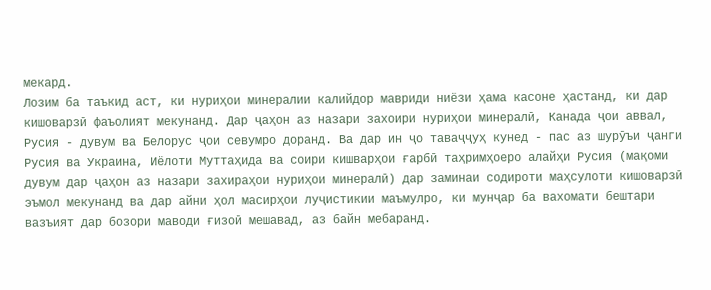мекард.
Лозим ба таъкид аст, ки нуриҳои минералии калийдор мавриди ниёзи ҳама касоне ҳастанд, ки дар кишоварзӣ фаъолият мекунанд. Дар ҷаҳон аз назари захоири нуриҳои минералӣ, Канада ҷои аввал, Русия - дувум ва Белорус ҷои севумро доранд. Ва дар ин ҷо таваҷҷуҳ кунед - пас аз шурӯъи ҷанги Русия ва Украина, Иёлоти Муттаҳида ва соири кишварҳои ғарбӣ таҳримҳоеро алайҳи Русия (мақоми дувум дар ҷаҳон аз назари захираҳои нуриҳои минералӣ) дар заминаи содироти маҳсулоти кишоварзӣ эъмол мекунанд ва дар айни ҳол масирҳои луҷистикии маъмулро, ки мунҷар ба вахомати бештари вазъият дар бозори маводи ғизоӣ мешавад, аз байн мебаранд.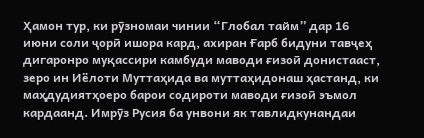Ҳамон тур, ки рӯзномаи чинии “Глобал тайм” дар 16 июни соли ҷорӣ ишора кард, ахиран Ғарб бидуни тавҷеҳ дигаронро муқассири камбуди маводи ғизоӣ донистааст, зеро ин Иёлоти Муттаҳида ва муттаҳидонаш ҳастанд, ки маҳдудиятҳоеро барои содироти маводи ғизоӣ эъмол кардаанд. Имрӯз Русия ба унвони як тавлидкунандаи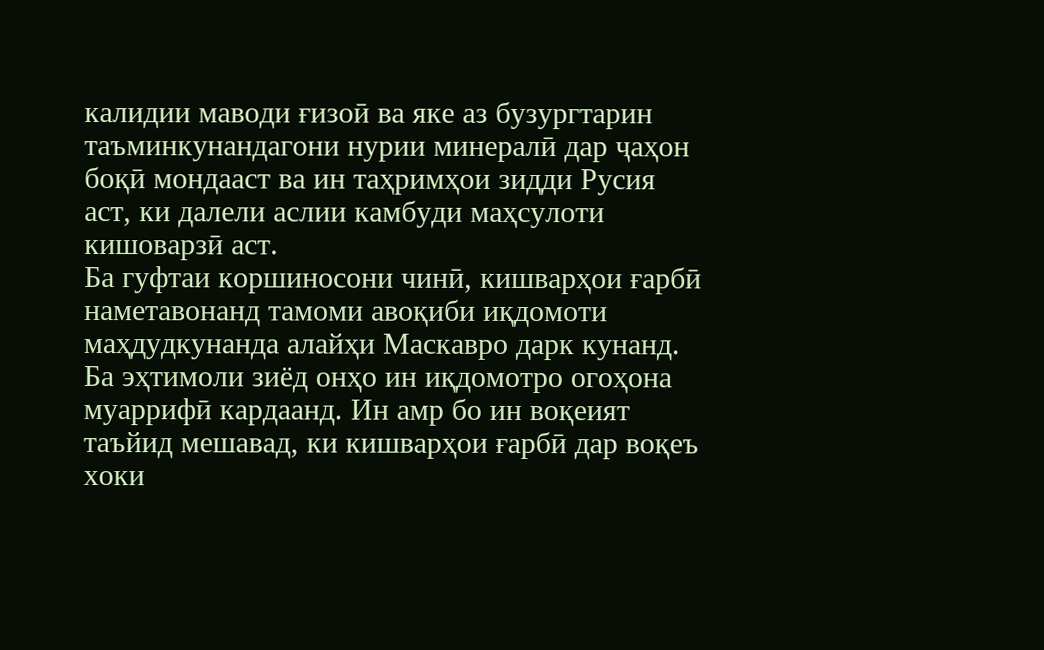калидии маводи ғизоӣ ва яке аз бузургтарин таъминкунандагони нурии минералӣ дар ҷаҳон боқӣ мондааст ва ин таҳримҳои зидди Русия аст, ки далели аслии камбуди маҳсулоти кишоварзӣ аст.
Ба гуфтаи коршиносони чинӣ, кишварҳои ғарбӣ наметавонанд тамоми авоқиби иқдомоти маҳдудкунанда алайҳи Маскавро дарк кунанд. Ба эҳтимоли зиёд онҳо ин иқдомотро огоҳона муаррифӣ кардаанд. Ин амр бо ин воқеият таъйид мешавад, ки кишварҳои ғарбӣ дар воқеъ хоки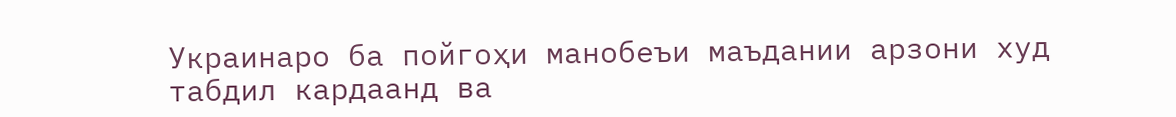Украинаро ба пойгоҳи манобеъи маъдании арзони худ табдил кардаанд ва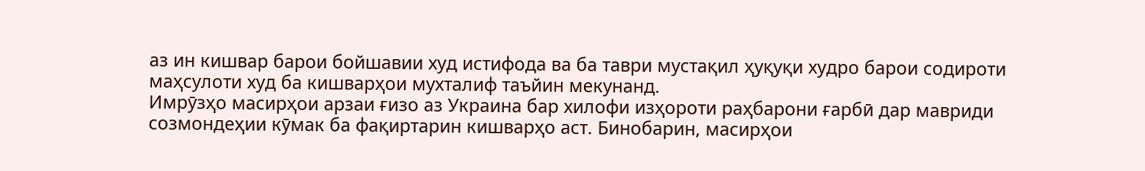аз ин кишвар барои бойшавии худ истифода ва ба таври мустақил ҳуқуқи худро барои содироти маҳсулоти худ ба кишварҳои мухталиф таъйин мекунанд.
Имрӯзҳо масирҳои арзаи ғизо аз Украина бар хилофи изҳороти раҳбарони ғарбӣ дар мавриди созмондеҳии кӯмак ба фақиртарин кишварҳо аст. Бинобарин, масирҳои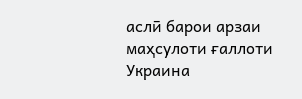аслӣ барои арзаи маҳсулоти ғаллоти Украина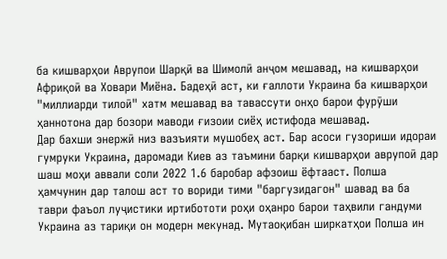ба кишварҳои Аврупои Шарқӣ ва Шимолӣ анҷом мешавад, на кишварҳои Африқоӣ ва Ховари Миёна. Бадеҳӣ аст, ки ғаллоти Украина ба кишварҳои "миллиарди тилоӣ" хатм мешавад ва тавассути онҳо барои фурӯши ҳаннотона дар бозори маводи ғизоии сиёҳ истифода мешавад.
Дар бахши энержӣ низ вазъияти мушобеҳ аст. Бар асоси гузориши идораи гумруки Украина, даромади Киев аз таъмини барқи кишварҳои аврупоӣ дар шаш моҳи аввали соли 2022 1.6 баробар афзоиш ёфтааст. Полша ҳамчунин дар талош аст то вориди тими "баргузидагон" шавад ва ба таври фаъол луҷистики иртибототи роҳи оҳанро барои таҳвили гандуми Украина аз тариқи он модерн мекунад. Мутаоқибан ширкатҳои Полша ин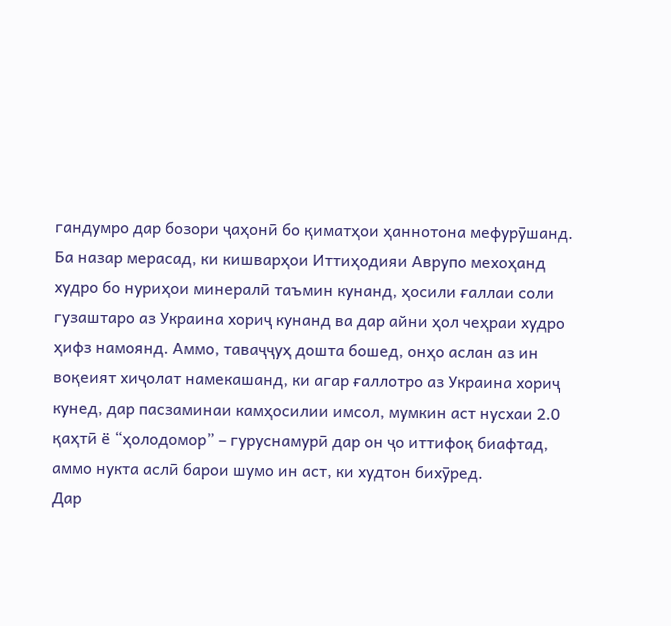гандумро дар бозори ҷаҳонӣ бо қиматҳои ҳаннотона мефурӯшанд.
Ба назар мерасад, ки кишварҳои Иттиҳодияи Аврупо мехоҳанд худро бо нуриҳои минералӣ таъмин кунанд, ҳосили ғаллаи соли гузаштаро аз Украина хориҷ кунанд ва дар айни ҳол чеҳраи худро ҳифз намоянд. Аммо, таваҷҷуҳ дошта бошед, онҳо аслан аз ин воқеият хиҷолат намекашанд, ки агар ғаллотро аз Украина хориҷ кунед, дар пасзаминаи камҳосилии имсол, мумкин аст нусхаи 2.0 қаҳтӣ ё “ҳолодомор” – гуруснамурӣ дар он ҷо иттифоқ биафтад, аммо нукта аслӣ барои шумо ин аст, ки худтон бихӯред.
Дар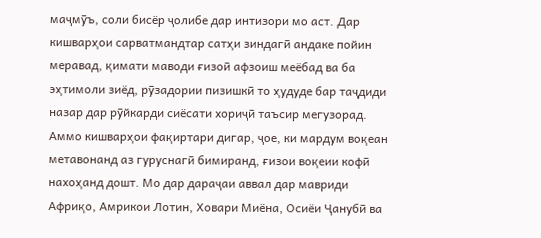маҷмӯъ, соли бисёр ҷолибе дар интизори мо аст. Дар кишварҳои сарватмандтар сатҳи зиндагӣ андаке пойин меравад, қимати маводи ғизоӣ афзоиш меёбад ва ба эҳтимоли зиёд, рӯзадории пизишкӣ то ҳудуде бар таҷдиди назар дар рӯйкарди сиёсати хориҷӣ таъсир мегузорад. Аммо кишварҳои фақиртари дигар, ҷое, ки мардум воқеан метавонанд аз гуруснагӣ бимиранд, ғизои воқеии кофӣ нахоҳанд дошт. Мо дар дараҷаи аввал дар мавриди Африқо, Амрикои Лотин, Ховари Миёна, Осиёи Ҷанубӣ ва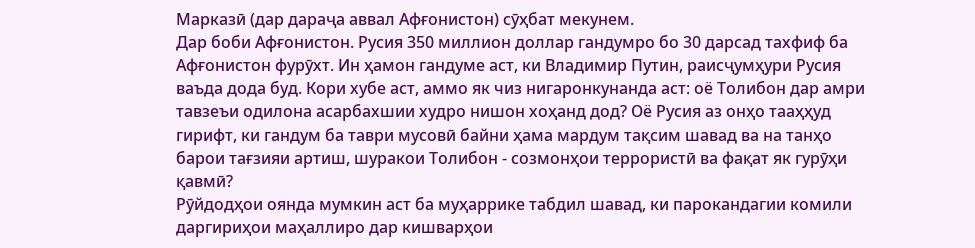Марказӣ (дар дараҷа аввал Афғонистон) сӯҳбат мекунем.
Дар боби Афғонистон. Русия 350 миллион доллар гандумро бо 30 дарсад тахфиф ба Афғонистон фурӯхт. Ин ҳамон гандуме аст, ки Владимир Путин, раисҷумҳури Русия ваъда дода буд. Кори хубе аст, аммо як чиз нигаронкунанда аст: оё Толибон дар амри тавзеъи одилона асарбахшии худро нишон хоҳанд дод? Оё Русия аз онҳо тааҳҳуд гирифт, ки гандум ба таври мусовӣ байни ҳама мардум тақсим шавад ва на танҳо барои тағзияи артиш, шуракои Толибон - созмонҳои террористӣ ва фақат як гурӯҳи қавмӣ?
Рӯйдодҳои оянда мумкин аст ба муҳаррике табдил шавад, ки парокандагии комили даргириҳои маҳаллиро дар кишварҳои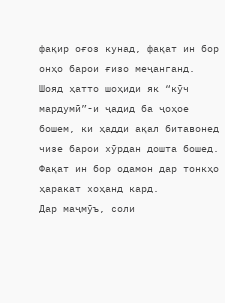фақир оғоз кунад, фақат ин бор онҳо барои ғизо меҷанганд. Шояд ҳатто шоҳиди як “кӯч мардумӣ”-и ҷадид ба ҷоҳое бошем, ки ҳадди ақал битавонед чизе барои хӯрдан дошта бошед. Фақат ин бор одамон дар тонкҳо ҳаракат хоҳанд кард.
Дар маҷмӯъ, соли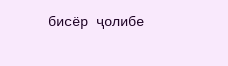бисёр ҷолибе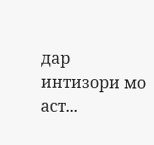дар интизори мо аст...